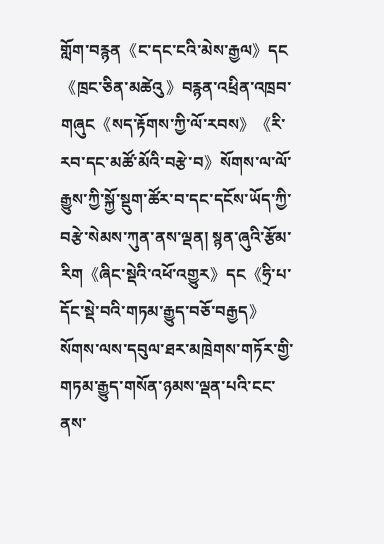གློག་བརྙན《ང་དང་ངའི་མེས་རྒྱལ》དང《ཁྲང་ཅིན་མཚེའུ》བརྙན་འཕྲིན་འཁྲབ་གཞུང《སད་རྟོགས་ཀྱི་ལོ་རབས》《རི་རབ་དང་མཚོ་མོའི་བརྩེ་བ》སོགས་ལ་ལོ་རྒྱུས་ཀྱི་སྐྱོ་སྡུག་ཚོར་བ་དང་དངོས་ཡོད་ཀྱི་བརྩེ་སེམས་ཀུན་ནས་ལྡན། སྙན་ཞུའི་རྩོམ་རིག《ཞིང་སྡེའི་འཕོ་འགྱུར》དང《ཧྲི་པ་དོང་སྡེ་བའི་གཏམ་རྒྱུད་བཅོ་བརྒྱད》སོགས་ལས་དབུལ་ཐར་མཁྲེགས་གཏོར་གྱི་གཏམ་རྒྱུད་གསོན་ཉམས་ལྡན་པའི་ངང་ནས་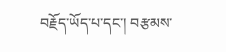བརྗོད་ཡོད་པ་དང་། བརྩམས་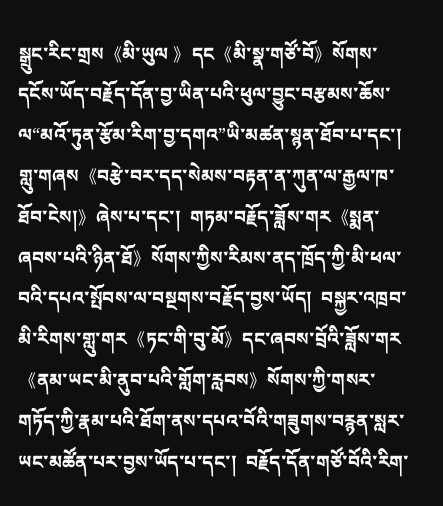སྒྲུང་རིང་གྲས《མི་ཡུལ 》དང《མི་སྣ་གཙོ་བོ》སོགས་དངོས་ཡོད་བརྗོད་དོན་བྱ་ཡིན་པའི་ཕུལ་བྱུང་བརྩམས་ཆོས་ལ“མའོ་ཏུན་རྩོམ་རིག་བྱ་དགའ”ཡི་མཚན་སྙན་ཐོབ་པ་དང་། གླུ་གཞས《བརྩེ་བར་དད་སེམས་བརྟན་ན་ཀུན་ལ་རྒྱལ་ཁ་ཐོབ་ངེས།》ཞེས་པ་དང་།  གཏམ་བརྗོད་ཟློས་གར《སྨན་ཞབས་པའི་ཉིན་ཐོ》སོགས་ཀྱིས་རིམས་ནད་ཁྲོད་ཀྱི་མི་ཕལ་བའི་དཔའ་སྤོབས་ལ་བསྔགས་བརྗོད་བྱས་ཡོད།  བསྐྱར་འཁྲབ་མི་རིགས་གླུ་གར《ཏང་གི་བུ་མོ》དང་ཞབས་བྲོའི་ཟློས་གར《ནམ་ཡང་མི་ནུབ་པའི་གློག་རླབས》སོགས་ཀྱི་གསར་གཏོད་ཀྱི་རྣམ་པའི་ཐོག་ནས་དཔའ་བོའི་གཟུགས་བརྙན་སླར་ཡང་མཚོན་པར་བྱས་ཡོད་པ་དང་།  བརྗོད་དོན་གཙོ་བོའི་རིག་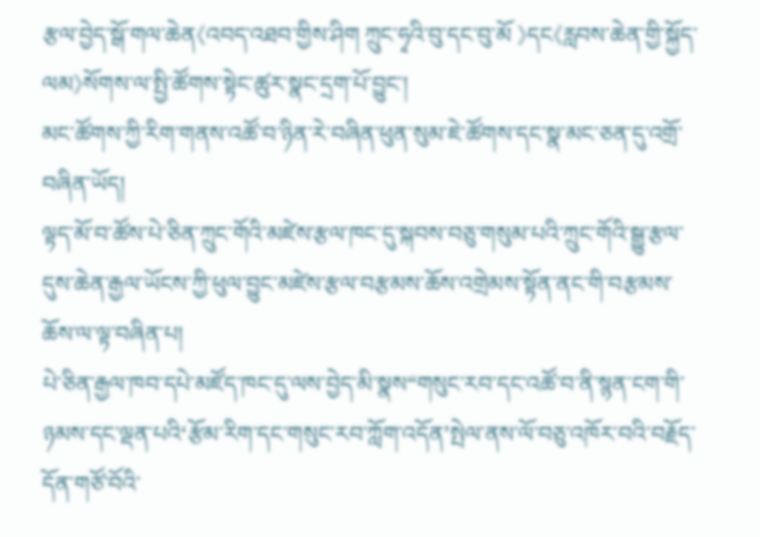རྩལ་བྱེད་སྒོ་གལ་ཆེན《འབད་འཐབ་གྱིས་ཤིག ཀྲུང་ཧྭའི་བུ་དང་བུ་མོ 》དང《རླབས་ཆེན་གྱི་སྐྱོད་ལམ》སོགས་ལ་སྤྱི་ཚོགས་སྟེང་ཚུར་སྣང་དྲག་པོ་བྱུང་།
མང་ཚོགས་ཀྱི་རིག་གནས་འཚོ་བ་ཉིན་རེ་བཞིན་ཕུན་སུམ་ཇེ་ཚོགས་དང་སྣ་མང་ཅན་དུ་འགྲོ་བཞིན་ཡོད།
ལྟད་མོ་བ་ཚོས་པེ་ཅིན་ཀྲུང་གོའི་མཛེས་རྩལ་ཁང་དུ་སྐབས་བཅུ་གསུམ་པའི་ཀྲུང་གོའི་སྒྱུ་རྩལ་དུས་ཆེན་རྒྱལ་ཡོངས་ཀྱི་ཕུལ་བྱུང་མཛེས་རྩལ་བརྩམས་ཆོས་འགྲེམས་སྟོན་ནང་གི་བརྩམས་ཆོས་ལ་ལྟ་བཞིན་པ།
པེ་ཅིན་རྒྱལ་ཁབ་དཔེ་མཛོད་ཁང་དུ་ལས་བྱེད་མི་སྣས“གསུང་རབ་དང་འཚོ་བ་ནི་སྙན་ངག་གི་ཉམས་དང་ལྡན་པའི‘རྩོམ་རིག་དང་གསུང་རབ་ཀློག་འདོན’སྤེལ་ནས་ལོ་བཅུ་འཁོར་བའི་བརྗོད་དོན་གཙོ་བོའི་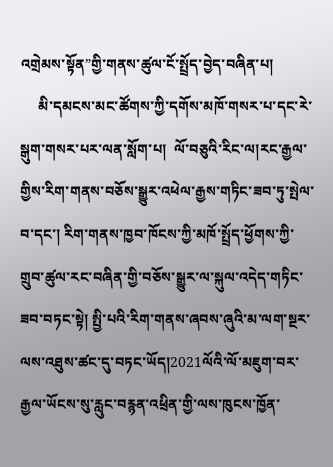འགྲེམས་སྟོན”གྱི་གནས་ཚུལ་ངོ་སྤྲོད་བྱེད་བཞིན་པ།
     མི་དམངས་མང་ཚོགས་ཀྱི་དགོས་མཁོ་གསར་པ་དང་རེ་སྒུག་གསར་པར་ལན་སློག་པ།  ལོ་བཅུའི་རིང་ལ།རང་རྒྱལ་གྱིས་རིག་གནས་བཅོས་སྒྱུར་འཕེལ་རྒྱས་གཏིང་ཟབ་ཏུ་སྤེལ་བ་དང་། རིག་གནས་ཁྱབ་ཁོངས་ཀྱི་མཁོ་སྤྲོད་ཕྱོགས་ཀྱི་གྲུབ་ཚུལ་རང་བཞིན་གྱི་བཅོས་སྒྱུར་ལ་སྐུལ་འདེད་གཏིང་ཟབ་བཏང་སྟེ། སྤྱི་པའི་རིག་གནས་ཞབས་ཞུའི་མ་ལག་སྔར་ལས་འཐུས་ཚང་དུ་བཏང་ཡོད།2021ལོའི་ལོ་མཇུག་བར་རྒྱལ་ཡོངས་སུ་རླུང་བརྙན་འཕྲིན་གྱི་ལས་ཁུངས་ཁྱོན་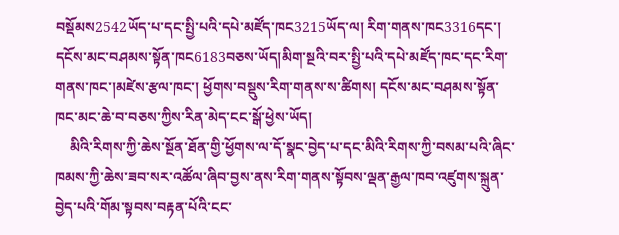བསྡོམས2542ཡོད་པ་དང་སྤྱི་པའི་དཔེ་མཛོད་ཁང3215ཡོད་ལ། རིག་གནས་ཁང3316དང་། དངོས་མང་བཤམས་སྟོན་ཁང6183བཅས་ཡོད།མིག་སྔའི་བར་སྤྱི་པའི་དཔེ་མཛོད་ཁང་དང་རིག་གནས་ཁང་།མཛེས་རྩལ་ཁང་། ཕྱོགས་བསྡུས་རིག་གནས་ས་ཚིགས། དངོས་མང་བཤམས་སྟོན་ཁང་མང་ཆེ་བ་བཅས་ཀྱིས་རིན་མེད་ངང་སྒོ་ཕྱེས་ཡོད།
    མིའི་རིགས་ཀྱི་ཆེས་སྔོན་ཐོན་གྱི་ཕྱོགས་ལ་དོ་སྣང་བྱེད་པ་དང་མིའི་རིགས་ཀྱི་བསམ་པའི་ཞིང་ཁམས་ཀྱི་ཆེས་ཟབ་སར་འཚོལ་ཞིབ་བྱས་ནས་རིག་གནས་སྟོབས་ལྡན་རྒྱལ་ཁབ་འཛུགས་སྐྲུན་བྱེད་པའི་གོམ་སྟབས་བརྟན་པོའི་ངང་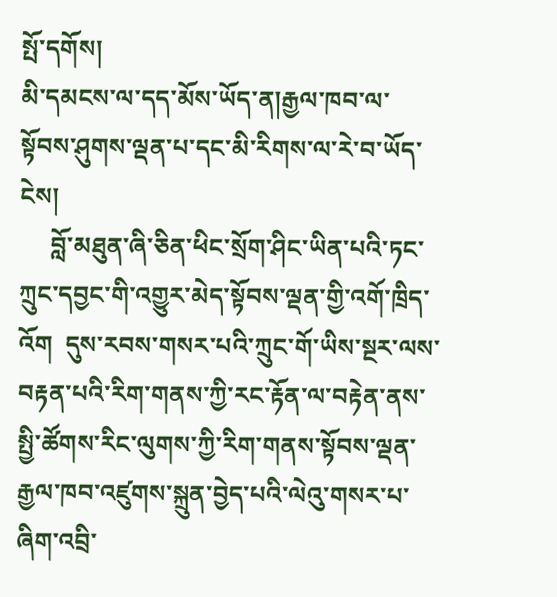སྤོ་དགོས།
མི་དམངས་ལ་དད་མོས་ཡོད་ན།རྒྱལ་ཁབ་ལ་སྟོབས་ཤུགས་ལྡན་པ་དང་མི་རིགས་ལ་རེ་བ་ཡོད་ངེས།
     བློ་མཐུན་ཞི་ཅིན་ཕིང་སྲོག་ཤིང་ཡིན་པའི་ཏང་ཀྲུང་དབྱང་གི་འགྱུར་མེད་སྟོབས་ལྡན་གྱི་འགོ་ཁྲིད་འོག  དུས་རབས་གསར་པའི་ཀྲུང་གོ་ཡིས་སྔར་ལས་བརྟན་པའི་རིག་གནས་ཀྱི་རང་རྟོན་ལ་བརྟེན་ནས་སྤྱི་ཚོགས་རིང་ལུགས་ཀྱི་རིག་གནས་སྟོབས་ལྡན་རྒྱལ་ཁབ་འཛུགས་སྐྲུན་བྱེད་པའི་ལེའུ་གསར་པ་ཞིག་འབྲི་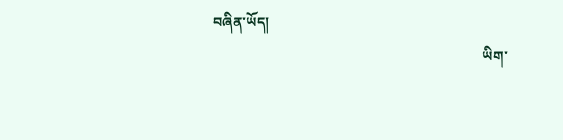བཞིན་ཡོད།
                                                                          ཡིག་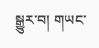སྒྱུར་བ། གཡང་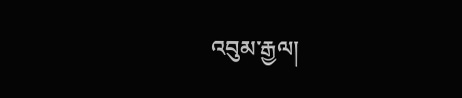འབུམ་རྒྱལ།